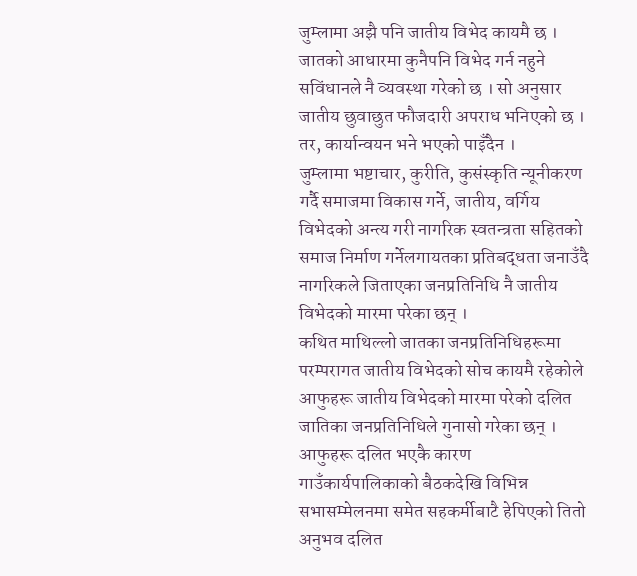जुम्लामा अझै पनि जातीय विभेद कायमै छ । जातको आधारमा कुनैपनि विभेद गर्न नहुने सविंधानले नै व्यवस्था गरेको छ । सो अनुसार जातीय छुवाछुत फौजदारी अपराध भनिएको छ । तर, कार्यान्वयन भने भएको पाइँदैन ।
जुम्लामा भष्टाचार, कुरीति, कुसंस्कृति न्यूनीकरण गर्दै समाजमा विकास गर्ने, जातीय, वर्गिय विभेदको अन्त्य गरी नागरिक स्वतन्त्रता सहितको समाज निर्माण गर्नेलगायतका प्रतिबद्धता जनाउँदै नागरिकले जिताएका जनप्रतिनिधि नै जातीय विभेदको मारमा परेका छन् ।
कथित माथिल्लो जातका जनप्रतिनिधिहरूमा परम्परागत जातीय विभेदको सोच कायमै रहेकोले आफुहरू जातीय विभेदको मारमा परेको दलित जातिका जनप्रतिनिधिले गुनासो गरेका छन् ।
आफुहरू दलित भएकै कारण गाउँकार्यपालिकाको बैठकदेखि विभिन्न सभासम्मेलनमा समेत सहकर्मीबाटै हेपिएको तितो अनुभव दलित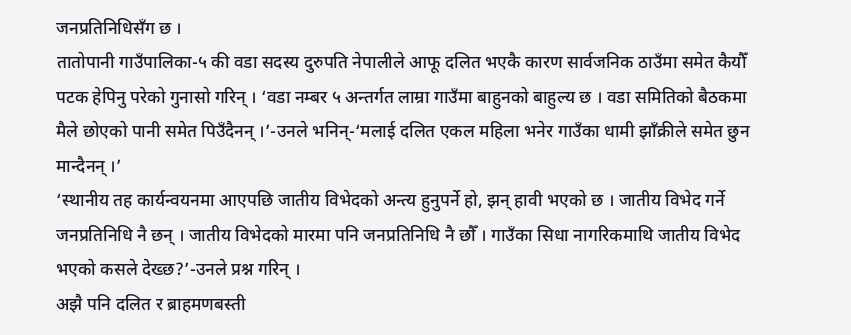जनप्रतिनिधिसँग छ ।
तातोपानी गाउँपालिका-५ की वडा सदस्य दुरुपति नेपालीले आफू दलित भएकै कारण सार्वजनिक ठाउँमा समेत कैयौँ पटक हेपिनु परेको गुनासो गरिन् । ‘वडा नम्बर ५ अन्तर्गत लाम्रा गाउँमा बाहुनको बाहुल्य छ । वडा समितिको बैठकमा मैले छोएको पानी समेत पिउँदैनन् ।’-उनले भनिन्-‘मलाई दलित एकल महिला भनेर गाउँका धामी झाँक्रीले समेत छुन मान्दैनन् ।’
‘स्थानीय तह कार्यन्वयनमा आएपछि जातीय विभेदको अन्त्य हुनुपर्ने हो, झन् हावी भएको छ । जातीय विभेद गर्ने जनप्रतिनिधि नै छन् । जातीय विभेदको मारमा पनि जनप्रतिनिधि नै छौँ । गाउँका सिधा नागरिकमाथि जातीय विभेद भएको कसले देख्छ?’-उनले प्रश्न गरिन् ।
अझै पनि दलित र ब्राहमणबस्ती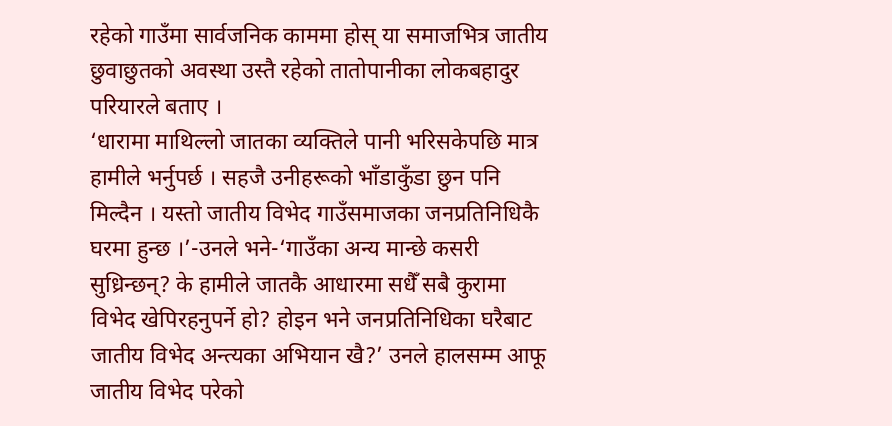रहेको गाउँमा सार्वजनिक काममा होस् या समाजभित्र जातीय छुवाछुतको अवस्था उस्तै रहेको तातोपानीका लोकबहादुर परियारले बताए ।
‘धारामा माथिल्लो जातका व्यक्तिले पानी भरिसकेपछि मात्र हामीले भर्नुपर्छ । सहजै उनीहरूको भाँडाकुँडा छुन पनि मिल्दैन । यस्तो जातीय विभेद गाउँसमाजका जनप्रतिनिधिकै घरमा हुन्छ ।’-उनले भने-‘गाउँका अन्य मान्छे कसरी सुध्रिन्छन्? के हामीले जातकै आधारमा सधैँ सबै कुरामा विभेद खेपिरहनुपर्ने हो? होइन भने जनप्रतिनिधिका घरैबाट जातीय विभेद अन्त्यका अभियान खै?’ उनले हालसम्म आफू जातीय विभेद परेको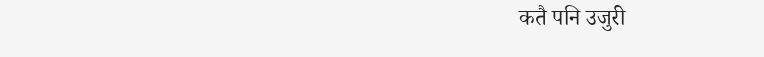कतै पनि उजुरी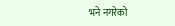भने नगरेको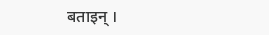बताइन् ।